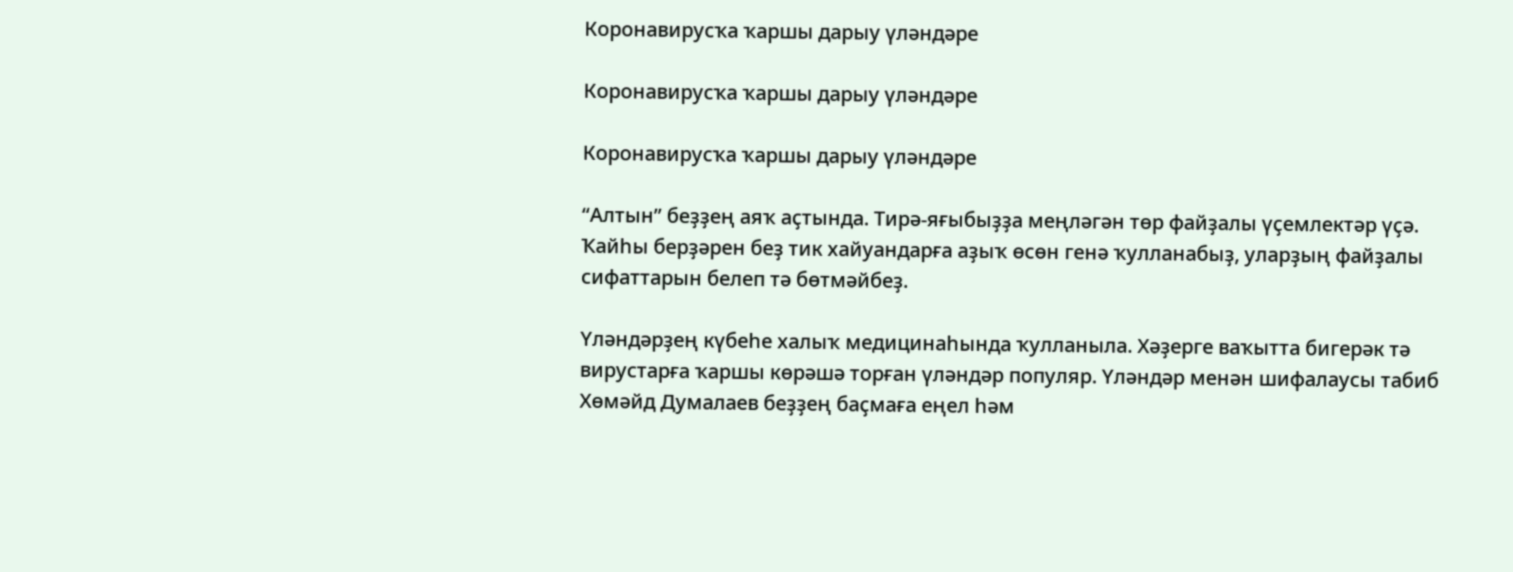Коронавируcҡа ҡаршы дарыу үләндәре

Коронавируcҡа ҡаршы дарыу үләндәре

Коронавируcҡа ҡаршы дарыу үләндәре

“Алтын” беҙҙең аяҡ аҫтында. Тирә-яғыбыҙҙа меңләгән төр файҙалы үҫемлектәр үҫә. Ҡайһы берҙәрен беҙ тик хайуандарға аҙыҡ өсөн генә ҡулланабыҙ, уларҙың файҙалы сифаттарын белеп тә бөтмәйбеҙ.

Үләндәрҙең күбеһе халыҡ медицинаһында ҡулланыла. Хәҙерге ваҡытта бигерәк тә вирустарға ҡаршы көрәшә торған үләндәр популяр. Үләндәр менән шифалаусы табиб Хөмәйд Думалаев беҙҙең баҫмаға еңел һәм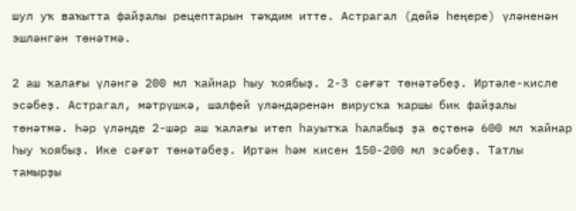шул уҡ ваҡытта файҙалы рецептарын тәҡдим итте. Астрагал (дөйә һеңере) үләненән эшләнгән төнәтмә.

2 аш ҡалағы үләнгә 200 мл ҡайнар һыу ҡоябыҙ. 2-3 сәғәт төнәтәбеҙ. Иртәле-кисле эсәбеҙ. Астрагал, мәтрүшкә, шалфей үләндәренән вирусҡа ҡаршы бик файҙалы төнәтмә. Һәр үләнде 2-шәр аш ҡалағы итеп һауытҡа һалабыҙ ҙа өҫтөнә 600 мл ҡайнар һыу ҡоябыҙ. Ике сәғәт төнәтәбеҙ. Иртән һәм кисен 150-200 мл эсәбеҙ. Татлы тамырҙы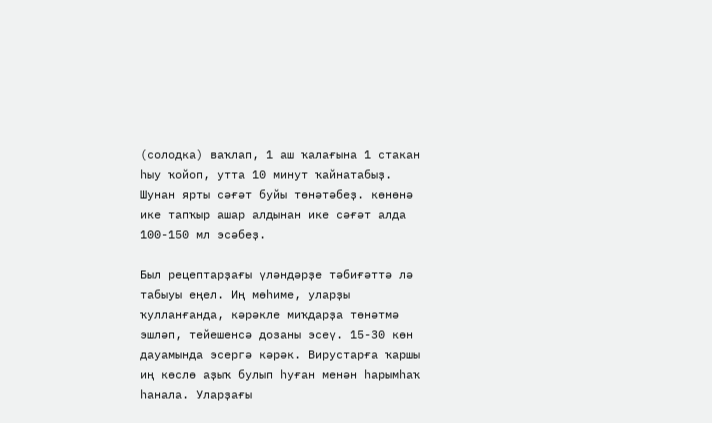(солодка) ваҡлап, 1 аш ҡалағына 1 стакан һыу ҡойоп, утта 10 минут ҡайнатабыҙ. Шунан ярты сәғәт буйы төнәтәбеҙ. көнөнә ике тапҡыр ашар алдынан ике сәғәт алда 100-150 мл эсәбеҙ.

Был рецептарҙағы үләндәрҙе тәбиғәттә лә табыуы еңел. Иң мөһиме, уларҙы ҡулланғанда, кәрәкле миҡдарҙа төнәтмә эшләп, тейешенсә дозаны эсеү. 15-30 көн дауамында эсергә кәрәк. Вирустарға ҡаршы иң көслө аҙыҡ булып һуған менән һарымһаҡ һанала. Уларҙағы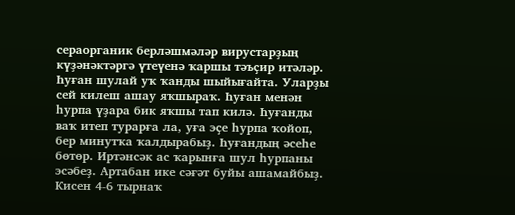сераорганик берләшмәләр вирустарҙың күҙәнәктәргә үтеүенә ҡаршы тәъҫир итәләр. Һуған шулай уҡ ҡанды шыйығайта. Уларҙы сей килеш ашау яҡшыраҡ. Һуған менән һурпа үҙара бик яҡшы тап килә. Һуғанды ваҡ итеп турарға ла, уға эҫе һурпа ҡойоп, бер минутҡа ҡалдырабыҙ. Һуғандың әсеһе бөтөр. Иртәнсәк ас ҡарынға шул һурпаны эсәбеҙ. Артабан ике сәғәт буйы ашамайбыҙ. Кисен 4-6 тырнаҡ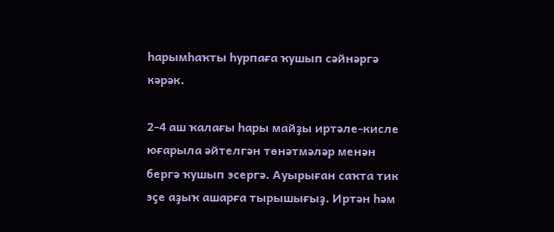һарымһаҡты һурпаға ҡушып сәйнәргә кәрәк.

2-4 аш ҡалағы һары майҙы иртәле-кисле юғарыла әйтелгән төнәтмәләр менән бергә ҡушып эсергә. Ауырыған саҡта тик эҫе аҙыҡ ашарға тырышығыҙ. Иртән һәм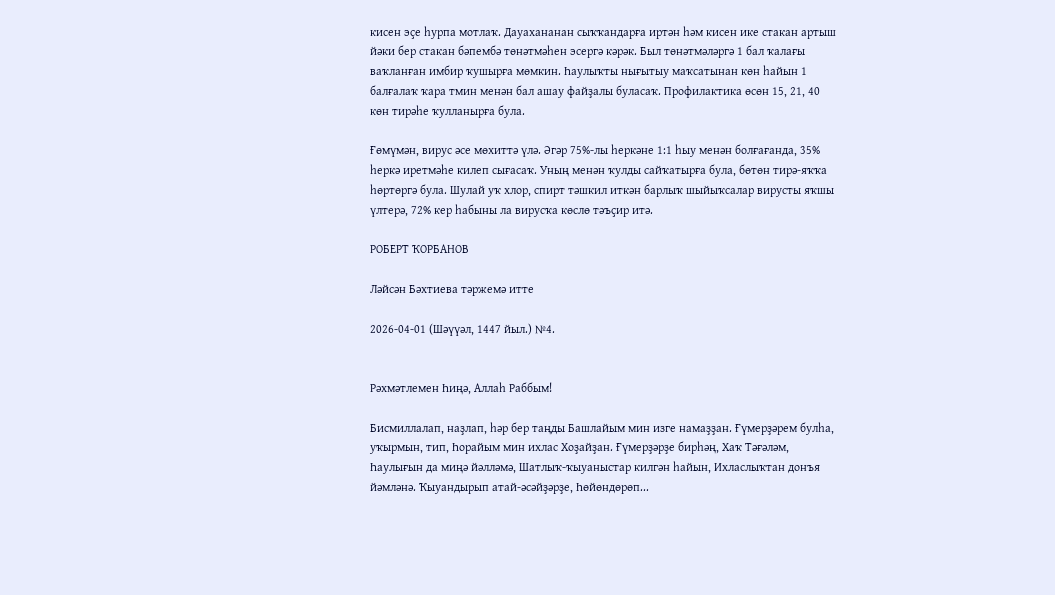кисен эҫе һурпа мотлаҡ. Дауахананан сыҡҡандарға иртән һәм кисен ике стакан артыш йәки бер стакан бәпембә төнәтмәһен эсергә кәрәк. Был төнәтмәләргә 1 бал ҡалағы ваҡланған имбир ҡушырға мөмкин. Һаулыҡты нығытыу маҡсатынан көн һайын 1 балғалаҡ ҡара тмин менән бал ашау файҙалы буласаҡ. Профилактика өсөн 15, 21, 40 көн тирәһе ҡулланырға була.

Ғөмүмән, вирус әсе мөхиттә үлә. Әгәр 75%-лы һеркәне 1:1 һыу менән болғағанда, 35% һеркә иретмәһе килеп сығасаҡ. Уның менән ҡулды сайҡатырға була, бөтөн тирә-яҡҡа һөртөргә була. Шулай уҡ хлор, спирт тәшкил иткән барлыҡ шыйыҡсалар вирусты яҡшы үлтерә, 72% кер һабыны ла вирусҡа көслө тәъҫир итә.

РОБЕРТ ҠОРБАНОВ

Ләйсән Бәхтиева тәржемә итте

2026-04-01 (Шәүүәл, 1447 йыл.) №4.


Рәхмәтлемен Һиңә, Аллаһ Раббым!

Бисмиллалап, наҙлап, һәр бер таңды Башлайым мин изге намаҙҙан. Ғүмерҙәрем булһа, уҡырмын, тип, Һорайым мин ихлас Хоҙайҙан. Ғүмерҙәрҙе бирһәң, Хаҡ Тәғәләм, Һаулығын да миңә йәлләмә, Шатлыҡ-ҡыуаныстар килгән һайын, Ихласлыҡтан донъя йәмләнә. Ҡыуандырып атай-әсәйҙәрҙе, Һөйөндөрөп...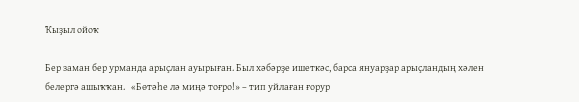Ҡыҙыл ойоҡ

Бер заман бер урманда арыҫлан ауырыған. Был хәбәрҙе ишеткәс, барса януарҙар арыҫландың хәлен белергә ашыҡҡан.   «Бөтәһе лә миңә тоғро!» – тип уйлаған ғорур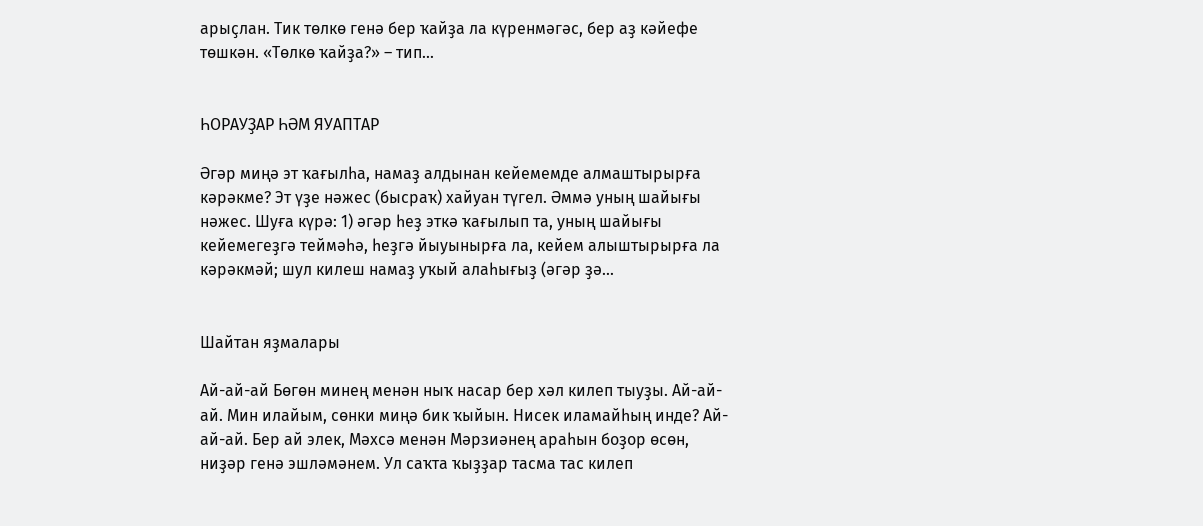арыҫлан. Тик төлкө генә бер ҡайҙа ла күренмәгәс, бер аҙ кәйефе төшкән. «Төлкө ҡайҙа?» – тип...


ҺОРАУҘАР ҺӘМ ЯУАПТАР

Әгәр миңә эт ҡағылһа, намаҙ алдынан кейемемде алмаштырырға кәрәкме? Эт үҙе нәжес (бысраҡ) хайуан түгел. Әммә уның шайығы нәжес. Шуға күрә: 1) әгәр һеҙ эткә ҡағылып та, уның шайығы кейемегеҙгә теймәһә, һеҙгә йыуынырға ла, кейем алыштырырға ла кәрәкмәй; шул килеш намаҙ уҡый алаһығыҙ (әгәр ҙә...


Шайтан яҙмалары

Ай-ай-ай Бөгөн минең менән ныҡ насар бер хәл килеп тыуҙы. Ай-ай-ай. Мин илайым, сөнки миңә бик ҡыйын. Нисек иламайһың инде? Ай-ай-ай. Бер ай элек, Мәхсә менән Мәрзиәнең араһын боҙор өсөн, ниҙәр генә эшләмәнем. Ул саҡта ҡыҙҙар тасма тас килеп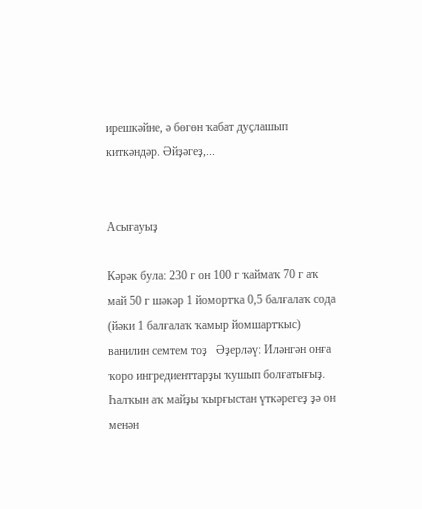ирешкәйне, ә бөгөн ҡабат дуҫлашып киткәндәр. Әйҙәгеҙ,...


Асығауыҙ

Кәрәк була: 230 г он 100 г ҡаймаҡ 70 г аҡ май 50 г шәкәр 1 йомортҡа 0,5 балғалаҡ сода (йәки 1 балғалаҡ ҡамыр йомшартҡыс) ванилин семтем тоҙ   Әҙерләү: Иләнгән онға ҡоро ингредиенттарҙы ҡушып болғатығыҙ. Һалҡын аҡ майҙы ҡырғыстан үткәрегеҙ ҙә он менән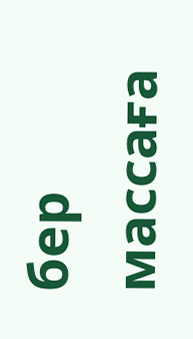бер массаға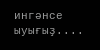ингәнсе ыуығыҙ....